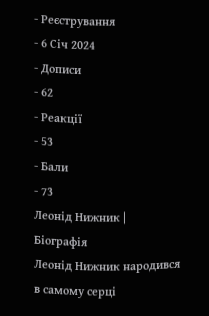- Реєстрування
- 6 Січ 2024
- Дописи
- 62
- Реакції
- 53
- Бали
- 73
Леонід Нижник | Біографія
Леонід Нижник народився в самому серці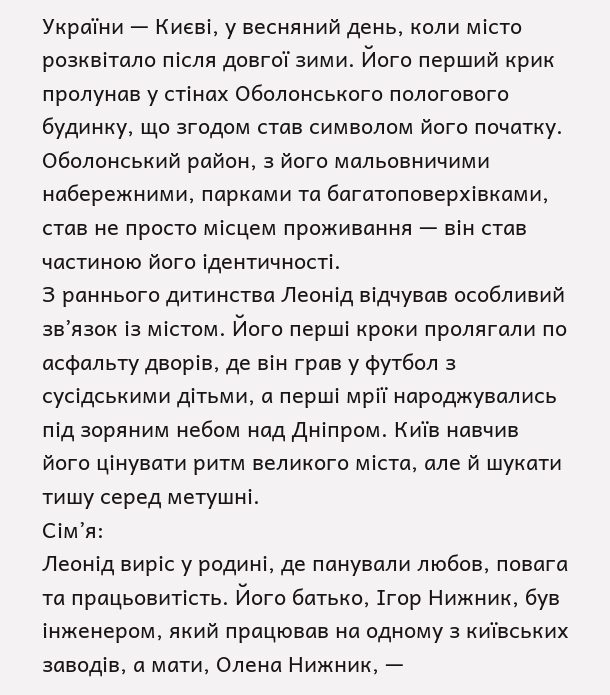України — Києві, у весняний день, коли місто розквітало після довгої зими. Його перший крик пролунав у стінах Оболонського пологового будинку, що згодом став символом його початку. Оболонський район, з його мальовничими набережними, парками та багатоповерхівками, став не просто місцем проживання — він став частиною його ідентичності.
З раннього дитинства Леонід відчував особливий зв’язок із містом. Його перші кроки пролягали по асфальту дворів, де він грав у футбол з сусідськими дітьми, а перші мрії народжувались під зоряним небом над Дніпром. Київ навчив його цінувати ритм великого міста, але й шукати тишу серед метушні.
Сім’я:
Леонід виріс у родині, де панували любов, повага та працьовитість. Його батько, Ігор Нижник, був інженером, який працював на одному з київських заводів, а мати, Олена Нижник, —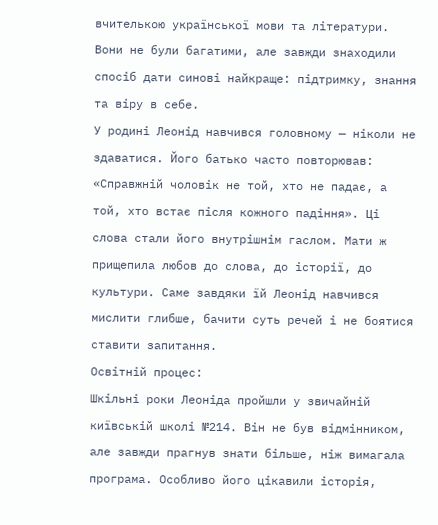вчителькою української мови та літератури. Вони не були багатими, але завжди знаходили спосіб дати синові найкраще: підтримку, знання та віру в себе.
У родині Леонід навчився головному — ніколи не здаватися. Його батько часто повторював: «Справжній чоловік не той, хто не падає, а той, хто встає після кожного падіння». Ці слова стали його внутрішнім гаслом. Мати ж прищепила любов до слова, до історії, до культури. Саме завдяки їй Леонід навчився мислити глибше, бачити суть речей і не боятися ставити запитання.
Освітній процес:
Шкільні роки Леоніда пройшли у звичайній київській школі №214. Він не був відмінником, але завжди прагнув знати більше, ніж вимагала програма. Особливо його цікавили історія,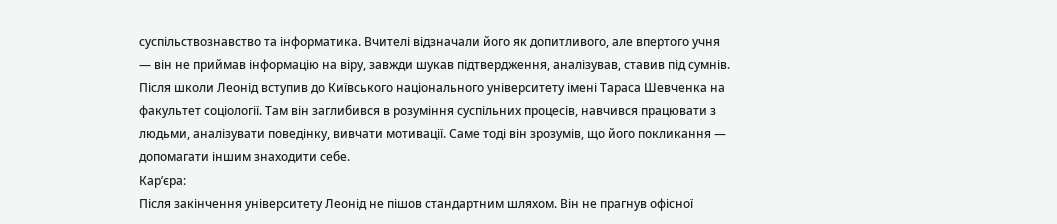суспільствознавство та інформатика. Вчителі відзначали його як допитливого, але впертого учня — він не приймав інформацію на віру, завжди шукав підтвердження, аналізував, ставив під сумнів.
Після школи Леонід вступив до Київського національного університету імені Тараса Шевченка на факультет соціології. Там він заглибився в розуміння суспільних процесів, навчився працювати з людьми, аналізувати поведінку, вивчати мотивації. Саме тоді він зрозумів, що його покликання — допомагати іншим знаходити себе.
Кар’єра:
Після закінчення університету Леонід не пішов стандартним шляхом. Він не прагнув офісної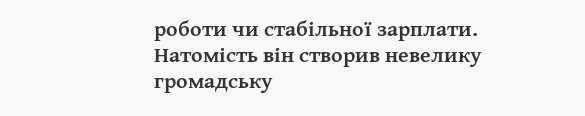роботи чи стабільної зарплати. Натомість він створив невелику громадську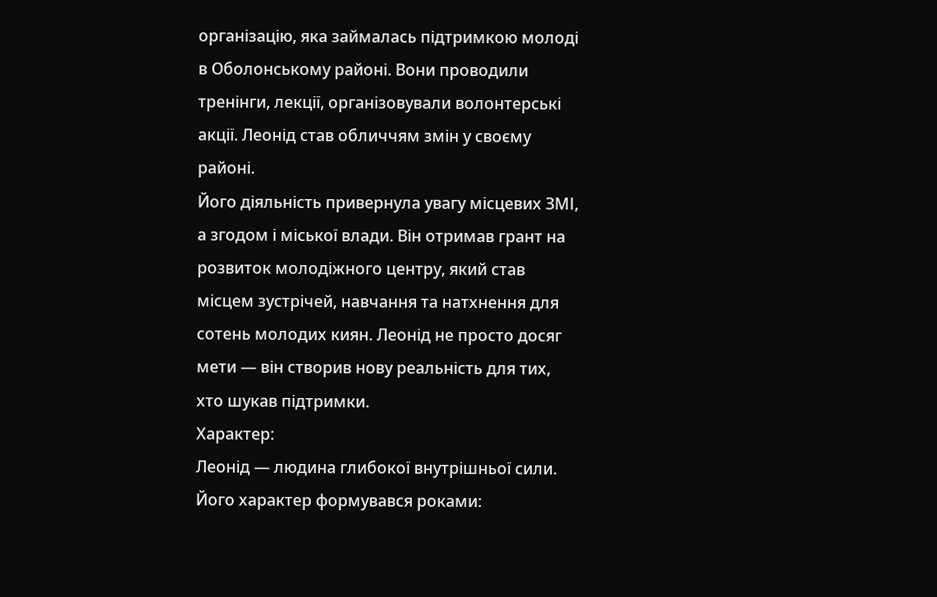організацію, яка займалась підтримкою молоді в Оболонському районі. Вони проводили тренінги, лекції, організовували волонтерські акції. Леонід став обличчям змін у своєму районі.
Його діяльність привернула увагу місцевих ЗМІ, а згодом і міської влади. Він отримав грант на розвиток молодіжного центру, який став місцем зустрічей, навчання та натхнення для сотень молодих киян. Леонід не просто досяг мети — він створив нову реальність для тих, хто шукав підтримки.
Характер:
Леонід — людина глибокої внутрішньої сили. Його характер формувався роками: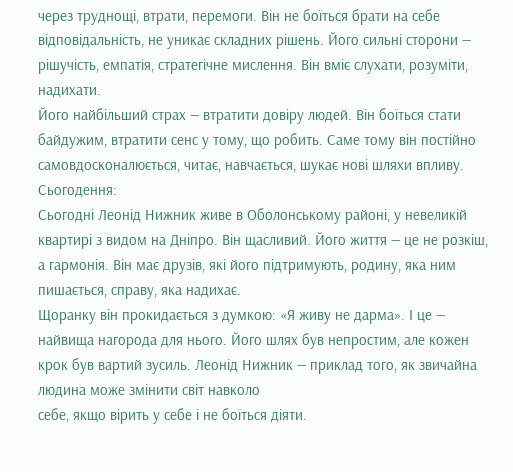через труднощі, втрати, перемоги. Він не боїться брати на себе відповідальність, не уникає складних рішень. Його сильні сторони — рішучість, емпатія, стратегічне мислення. Він вміє слухати, розуміти, надихати.
Його найбільший страх — втратити довіру людей. Він боїться стати байдужим, втратити сенс у тому, що робить. Саме тому він постійно самовдосконалюється, читає, навчається, шукає нові шляхи впливу.
Сьогодення:
Сьогодні Леонід Нижник живе в Оболонському районі, у невеликій квартирі з видом на Дніпро. Він щасливий. Його життя — це не розкіш, а гармонія. Він має друзів, які його підтримують, родину, яка ним пишається, справу, яка надихає.
Щоранку він прокидається з думкою: «Я живу не дарма». І це — найвища нагорода для нього. Його шлях був непростим, але кожен крок був вартий зусиль. Леонід Нижник — приклад того, як звичайна людина може змінити світ навколо
себе, якщо вірить у себе і не боїться діяти.